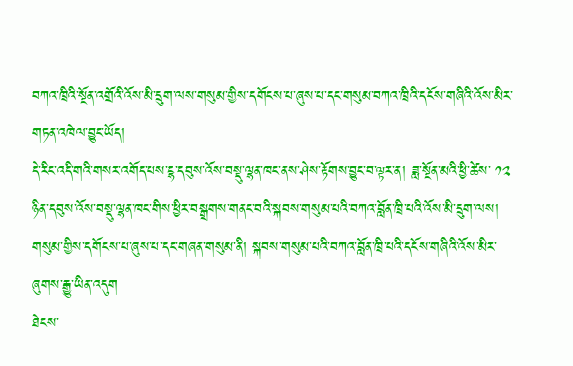བཀའ་ཁྲིའི་སྔོན་འགྲོའི་འོས་མི་དྲུག་ལས་གསུམ་གྱིས་དགོངས་པ་ཞུས་པ་དང་གསུམ་བཀའ་ཁྲིའི་དངོས་གཞིའི་འོས་མིར་གཏན་འཁེལ་བྱུང་ཡོད།
དེ་རིང་འདི་གའི་གསར་འགོད་པས་ངྷ་དབུས་འོས་བསྡུ་ལྷན་ཁང་ནས་ཤེས་རྟོགས་བྱུང་བ་ལྟར་ན། ཟླ་སྔོན་མའི་ཕྱི་ཚེས་ ༡༢ ཉིན་དབུས་འོས་བསྡུ་ལྷན་ཁང་གིས་ཕྱིར་བསྒྲགས་གནང་བའི་སྐབས་གསུམ་པའི་བཀའ་བློན་ཁྲི་པའི་འོས་མི་དྲུག་ལས། གསུམ་གྱིས་དགོངས་པ་ཞུས་པ་དང་གཞན་གསུམ་ནི། སྐབས་གསུམ་པའི་བཀའ་བློན་ཁྲི་པའི་དངོས་གཞིའི་འོས་མིར་ཞུགས་རྒྱུ་ཡིན་འདུག
ཐེངས་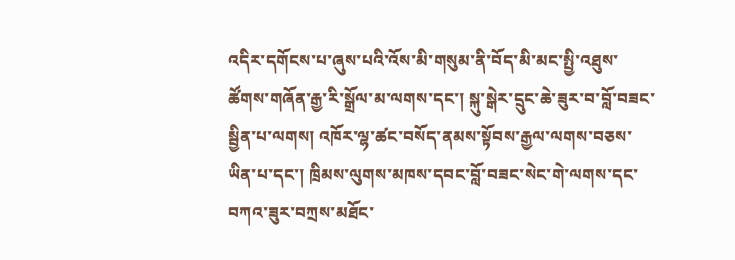འདིར་དགོངས་པ་ཞུས་པའི་འོས་མི་གསུམ་ནི་བོད་མི་མང་སྤྱི་འཐུས་ཚོགས་གཞོན་རྒྱ་རི་སྒྲོལ་མ་ལགས་དང་། སྐུ་སྒེར་དྲུང་ཆེ་ཟུར་བ་བློ་བཟང་སྦྱིན་པ་ལགས། འཁོར་ལྷ་ཚང་བསོད་ནམས་སྟོབས་རྒྱལ་ལགས་བཅས་ཡིན་པ་དང་། ཁྲིམས་ལུགས་མཁས་དབང་བློ་བཟང་སེང་གེ་ལགས་དང་བཀའ་ཟུར་བཀྲས་མཐོང་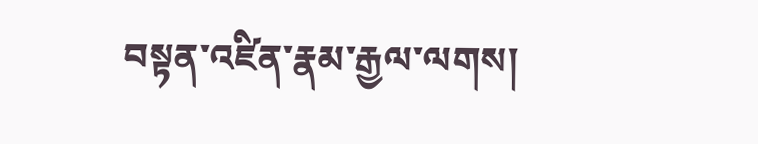བསྟན་འཛིན་རྣམ་རྒྱལ་ལགས།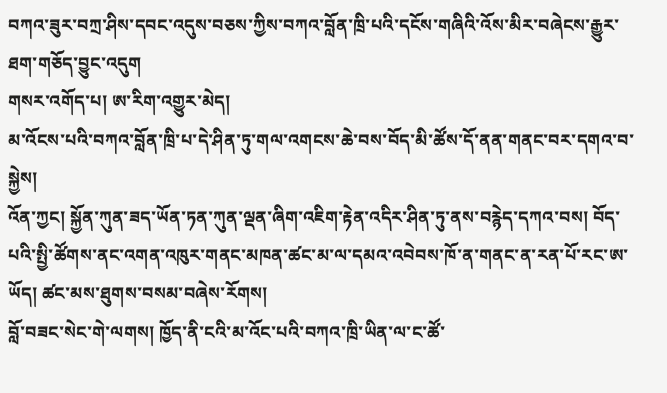བཀའ་ཟུར་བཀྲ་ཤིས་དབང་འདུས་བཅས་ཀྱིས་བཀའ་བློན་ཁྲི་པའི་དངོས་གཞིའི་འོས་མིར་བཞེངས་རྒྱུར་ཐག་གཅོད་བྱུང་འདུག
གསར་འགོད་པ། ཨ་རིག་འགྱུར་མེད།
མ་འོངས་པའི་བཀའ་བློན་ཁྲི་པ་དེ་ཤིན་ཏུ་གལ་འགངས་ཆེ་བས་བོད་མི་ཚོས་དོ་ནན་གནང་བར་དགའ་བ་སྐྱེས།
འོན་ཀྱང། སྐྱོན་ཀུན་ཟད་ཡོན་ཏན་ཀུན་ལྡན་ཞིག་འཇིག་རྟེན་འདིར་ཤིན་ཏུ་ནས་བརྙེད་དཀའ་བས། བོད་པའི་སྤྱི་ཚོགས་ནང་འགན་འཁུར་གནང་མཁན་ཚང་མ་ལ་དམའ་འབེབས་ཁོ་ན་གནང་ན་རན་པོ་རང་ཨ་ཡོད། ཚང་མས་ཐུགས་བསམ་བཞེས་རོགས།
བློ་བཟང་སེང་གེ་ལགས། ཁྱོད་ནི་ངའི་མ་འོང་པའི་བཀའ་ཁྲི་ཡིན་ལ་ང་ཚོ་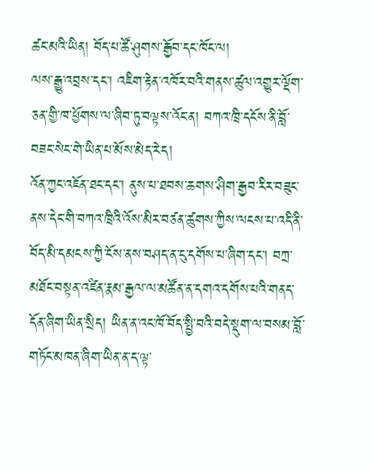ཚང་མའི་ཡིན། བོད་པ་ཚོ་ཤུགས་རྒྱོབ་དང་ཁོང་ལ།
ལས་རྒྱུ་འབྲས་དང་། འཇིག་རྟེན་འཁོར་བའི་གནས་ཚུལ་འགྱུར་ལྡོག་ཅན་གྱི་ཁ་ཕྱོགས་ལ་ཞིབ་ཏུ་བལྟས་འོང་ན། བཀའ་ཁྲི་དངོས་ནི་བློ་བཟང་སེང་གེ་ཡིན་པ་མོས་མེད་རེད།
འོན་ཀྱང་འཇོན་ཐང་དང་། ནུས་པ་ཐབས་ཆགས་ཤིག་རྒྱབ་རིར་བཟུང་ནས་དེང་གི་བཀའ་ཁྲིའི་འོས་མིར་བཙན་ཚུགས་ཀྱིས་ལངས་པ་འདི་ནི་བོད་མི་དམངས་ཀྱི་ངོས་ནས་བཤད་ན་ངུ་དགོས་པ་ཞིག་དང་། བཀྲ་ མཐོང་བསྟན་འཛིན་རྣམ་རྒྱལ་ལ་མཚོན་ན་དགའ་དགོས་པའི་གནད་དོན་ཞིག་ཡིན་སྲིད། ཡིན་ན་འང་ཁོ་བོད་སྤྱི་བའི་བདེ་སྡུག་ལ་བསམ་བློ་གཏོང་མཁན་ཞིག་ཡིན་ན་ད་ལྟ་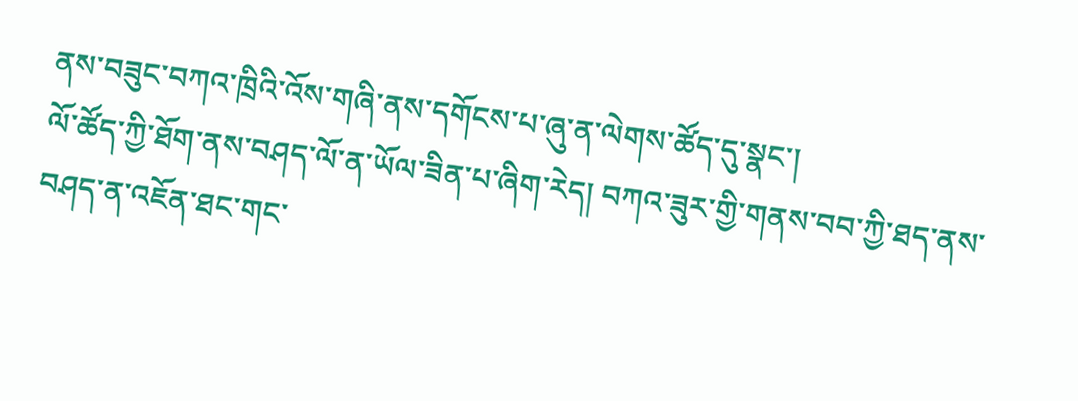ནས་བཟུང་བཀའ་ཁྲིའི་འོས་གཞི་ནས་དགོངས་པ་ཞུ་ན་ལེགས་ཚོད་དུ་སྣང་།
ལོ་ཚོད་ཀྱི་ཐོག་ནས་བཤད་ལོ་ན་ཡོལ་ཟིན་པ་ཞིག་རེད། བཀའ་ཟུར་གྱི་གནས་བབ་ཀྱི་ཐད་ནས་བཤད་ན་འཇོན་ཐང་གང་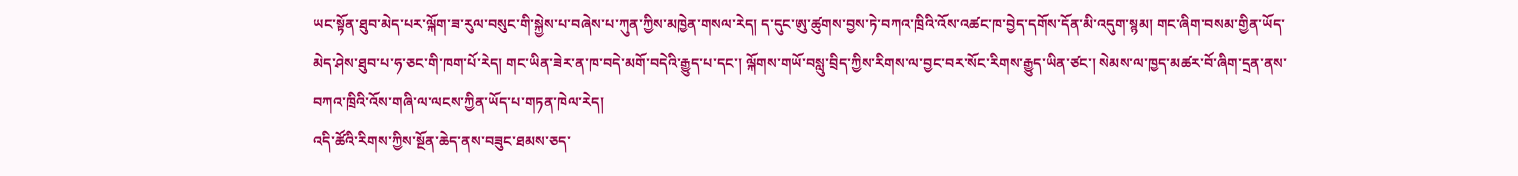ཡང་སྟོན་ཐུབ་མེད་པར་ལྐོག་ཟ་རུལ་བསུང་གི་སྐྱེས་པ་བཞེས་པ་ཀུན་ཀྱིས་མཁྱེན་གསལ་རེད། ད་དུང་ཨུ་ཚུགས་བྱས་ཏེ་བཀའ་ཁྲིའི་འོས་འཚང་ཁ་བྱེད་དགོས་དོན་མི་འདུག་སྙམ། གང་ཞིག་བསམ་གྱིན་ཡོད་མེད་ཤེས་ཐུབ་པ་ཧ་ཅང་གི་ཁག་པོ་རེད། གང་ཡིན་ཟེར་ན་ཁ་བདེ་མགོ་བདེའི་རྒྱུད་པ་དང་། ལྐོགས་གཡོ་བསླུ་བྲིད་ཀྱིས་རིགས་ལ་བྱང་བར་སོང་རིགས་རྒྱུད་ཡིན་ཙང་། སེམས་ལ་ཁྱད་མཚར་བོ་ཞིག་དྲན་ནས་བཀའ་ཁྲིའི་འོས་གཞི་ལ་ལངས་ཀྱིན་ཡོད་པ་གཏན་ཁེལ་རེད།
འདི་ཚོའི་རིགས་ཀྱིས་སྔོན་ཆེད་ནས་བཟུང་ཐམས་ཅད་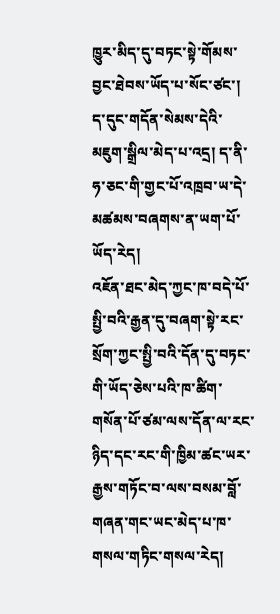ཁྱུར་མིད་དུ་བཏང་སྟེ་གོམས་བྱང་ཐེབས་ཡོད་པ་སོང་ཙང་། ད་དུང་གདོན་སེམས་དེའི་མཇུག་སྒྲིལ་མེད་པ་འདྲ། ད་ནི་ཧ་ཅང་གི་གྱང་པོ་འཁྲབ་ཡ་དེ་མཚམས་བཞགས་ན་ཡག་པོ་ཡོད་རེད།
འཇོན་ཐང་མེད་ཀྱང་ཁ་བདེ་པོ་སྤྱི་བའི་རྒྱན་དུ་བཞག་སྟེ་རང་སྲོག་ཀྱང་སྤྱི་བའི་དོན་དུ་བཏང་གི་ཡོད་ཅེས་པའི་ཁ་ཚིག་གསོན་པོ་ཙམ་ལས་དོན་ལ་རང་ཉིད་དང་རང་གི་ཁྱིམ་ཚང་ཡར་རྒྱས་གཏོང་བ་ལས་བསམ་བློ་གཞན་གང་ཡང་མེད་པ་ཁ་གསལ་གཏིང་གསལ་རེད།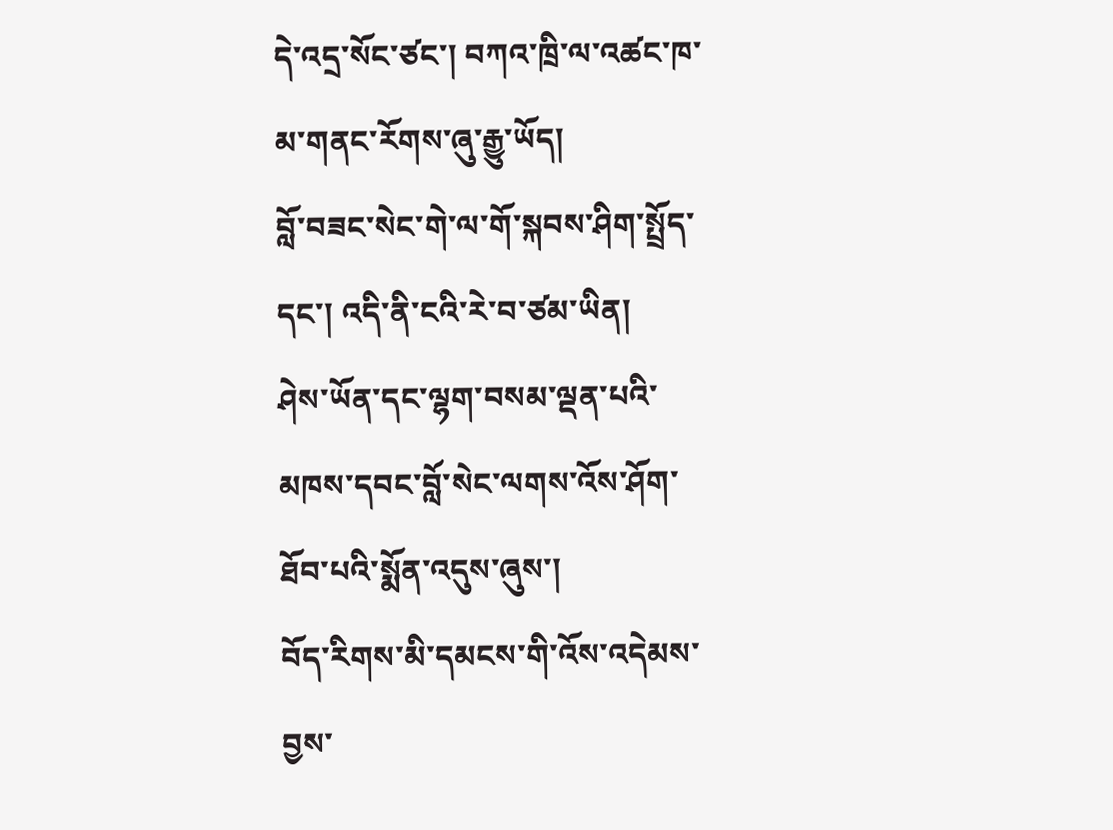དེ་འདྲ་སོང་ཙང་། བཀའ་ཁྲི་ལ་འཚང་ཁ་མ་གནང་རོགས་ཞུ་རྒྱུ་ཡོད།
བློ་བཟང་སེང་གེ་ལ་གོ་སྐབས་ཤིག་སྤྲོད་དང་། འདི་ནི་ངའི་རེ་བ་ཙམ་ཡིན།
ཤེས་ཡོན་དང་ལྷག་བསམ་ལྡན་པའི་མཁས་དབང་བློ་སེང་ལགས་འོས་ཤོག་ཐོབ་པའི་སྨོན་འདུས་ཞུས་།
བོད་རིགས་མི་དམངས་གི་འོས་འདེམས་བྱས་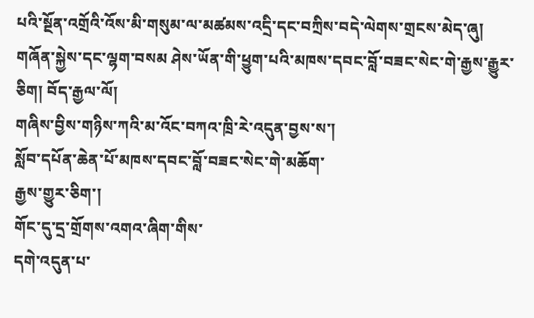པའི་སྔོན་འགྲོའི་འོས་མི་གསུམ་ལ་མཚམས་འདྲི་དང་བཀྲིས་བདེ་ལེགས་གྲངས་མེད་ཞུ། གཞོན་སྐྱེས་དང་ལྷག་བསམ ཤེས་ཡོན་གི་ཕྱུག་པའི་མཁས་དབང་བློ་བཟང་སེང་གེ་རྒྱས་རྒྱུར་ཅིག། བོད་རྒྱལ་ལོ།
གཞིས་བྱིས་གཉིས་ཀའི་མ་འོང་བཀའ་ཁྲི་རེ་འདུན་བྱས་ས་།
སློབ་དཔོན་ཆེན་པོ་མཁས་དབང་བློ་བཟང་སེང་གེ་མཆོག་
རྒྱས་གྱུར་ཅིག་།
གོང་དུ་དྲ་གྲོགས་འགའ་ཞིག་གིས་
དགེ་འདུན་པ་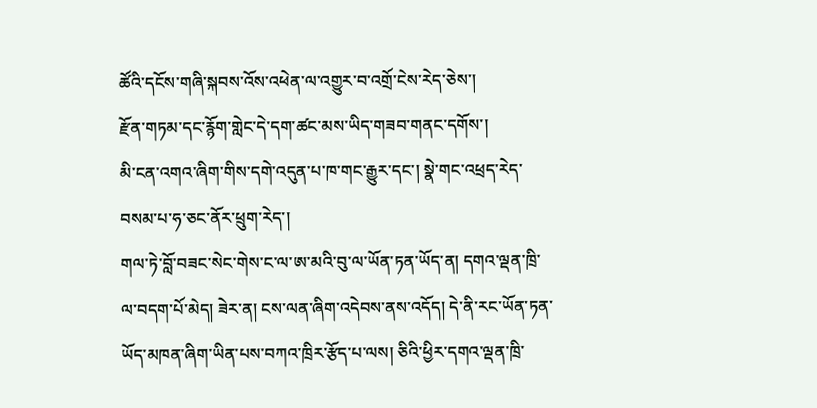ཚོའི་དངོས་གཞི་སྐབས་འོས་འཕེན་ལ་འགྱུར་བ་འགྲོ་ངེས་རེད་ཅེས་།
རྫོན་གཏམ་དང་རྙོག་གླེང་དེ་དག་ཚང་མས་ཡིད་གཟབ་གནང་དགོས་།
མི་ངན་འགའ་ཞིག་གིས་དགེ་འདུན་པ་ཁ་གང་རྒྱུར་དང་། སྣེ་གང་འཕྲད་རེད་བསམ་པ་ཧ་ཅང་ནོར་ཕྲུག་རེད་།
གལ་ཏེ་བློ་བཟང་སེང་གེས་ང་ལ་ཨ་མའི་བུ་ལ་ཡོན་ཏན་ཡོད་ན། དགའ་ལྡན་ཁྲི་ལ་བདག་པོ་མེད། ཟེར་ན། ངས་ལན་ཞིག་འདེབས་ནས་འདོད། དེ་ནི་རང་ཡོན་ཏན་ཡོད་མཁན་ཞིག་ཡིན་པས་བཀའ་ཁྲིར་རྩོད་པ་ལས། ཅིའི་ཕྱིར་དགའ་ལྡན་ཁྲི་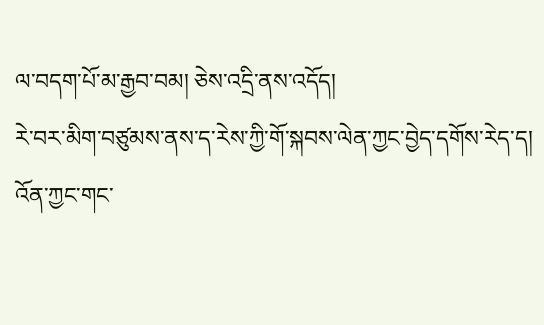ལ་བདག་པོ་མ་རྒྱབ་བམ། ཅེས་འདྲི་ནས་འདོད།
རེ་བར་མིག་བཙུམས་ནས་ད་རེས་ཀྱི་གོ་སྐབས་ལེན་ཀྱང་བྱེད་དགོས་རེད་ད།
འོན་ཀྱང་གང་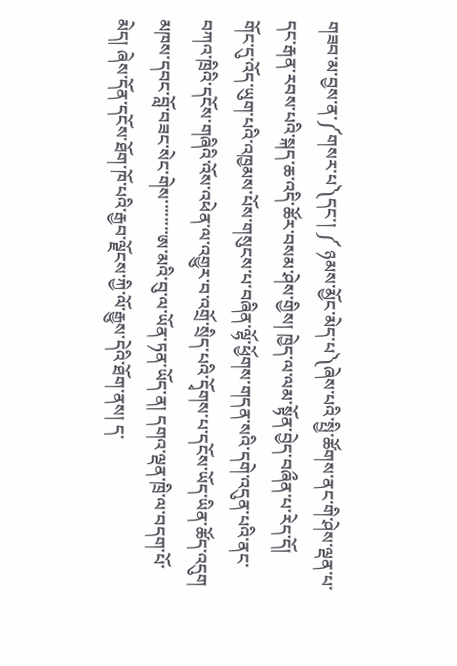གཟབ་མ་བྱས་ན་༼གསར་པ༽དང་། ༼ ཉམས་མྱོང་མེད་པ༽ཞེས་པའི་སྤྱི་ཚོགས་ནང་གི་ཤེས་ལྡན་པ་དང་རྒན་རབས་པའི་སྐད་ཆ་འདི་ཚོར་བསམ་ཤེས་གྱིས། ཁྱེད་ལ་ལམ་སྟོན་བྱེད་བཞྀན་པ་རེད་དོ།
གོང་དུ་འོད་ཡུག་པའི་འཁྱམས་པོས་གསུངས་པ་བཞིན་ལྷོ་ཕྱོགས་གདན་སའི་དགེ་འདུན་པའི་ནང་བཀའ་ཁྲིའི་དངོས་གཞིའི་འོས་འཕེན་ལ་འགྱུར་བ་འགྲོ་སྲིད་པའི་དྭོགས་པ་དངོས་ཡོད་ཡིན་ཚོད་འདུག མཁས་དབང་བློ་བཟང་སེང་གེས་་་་་་་་ཨ་མའི་བུ་ལ་ཡོན་ཏན་ཡོད་ན། དགའ་ལྡན་ཁྲི་ལ་བདག་པོ་མེད། ཞེས་དོན་དངོས་ཐོག་ཁོ་པའི་རྒྱབ་ལྗོངས་ཀྱི་ལོ་རྒྱུས་དེའི་ཐོག་ནས། ད་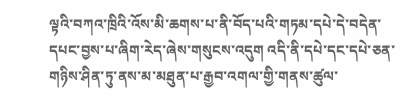ལྟའི་བཀའ་ཁྲིའི་འོས་མི་ཆགས་པ་ནི་བོད་པའི་གཏམ་དཔེ་དེ་བདེན་དཔང་བྱས་པ་ཞིག་རེད་ཞེས་གསུངས་འདུག འདི་ནི་དཔེ་དང་དཔེ་ཅན་གཉིས་ཤིན་ཏུ་ནས་མ་མཐུན་པ་རྒྱབ་འགལ་གྱི་གནས་ཚུལ་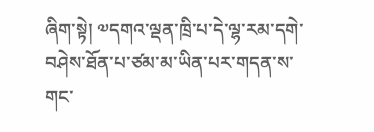ཞིག་སྟེ། ༧དགའ་ལྡན་ཁྲི་པ་དེ་ལྷ་རམ་དགེ་བཤེས་ཐོན་པ་ཙམ་མ་ཡིན་པར་གདན་ས་གང་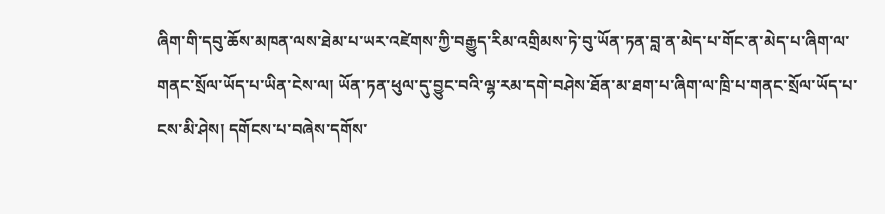ཞིག་གི་དབུ་ཆོས་མཁན་ལས་ཐེམ་པ་ཡར་འཛེགས་ཀྱི་བརྒྱུད་རིམ་འགྲིམས་ཏེ་བུ་ཡོན་ཏན་བླ་ན་མེད་པ་གོང་ན་མེད་པ་ཞིག་ལ་གནང་སྲོལ་ཡོད་པ་ཡིན་ངེས་ལ། ཡོན་ཏན་ཕུལ་དུ་བྱུང་བའི་ལྷ་རམ་དགེ་བཤེས་ཐོན་མ་ཐག་པ་ཞིག་ལ་ཁྲི་པ་གནང་སྲོལ་ཡོད་པ་ངས་མི་ཤེས། དགོངས་པ་བཞེས་དགོས་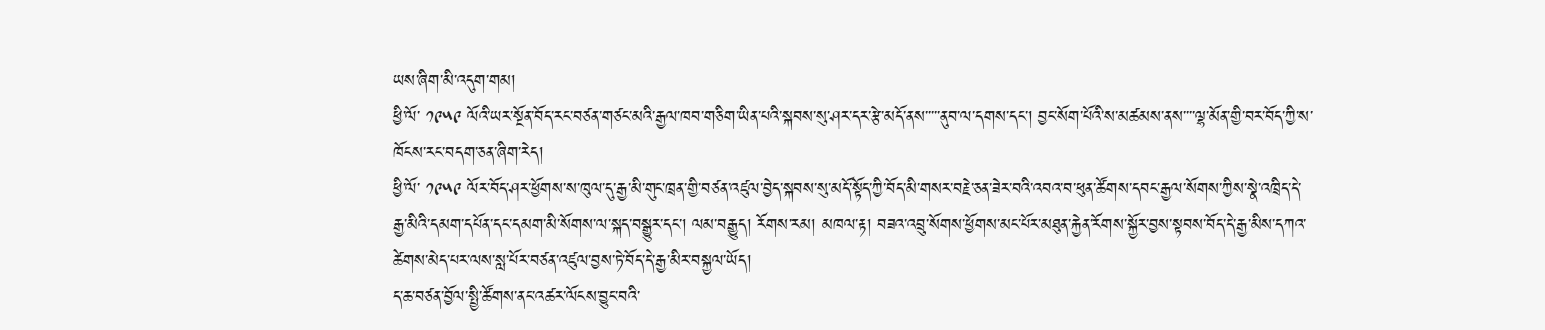ཡས་ཞིག་མི་འདུག་གམ།
ཕྱི་ལོ་ ༡༩༥༩ ལོའི་ཡར་སྔོན་བོད་རང་བཙན་གཙང་མའི་རྒྱལ་ཁབ་གཅིག་ཡིན་པའི་སྐབས་སུ་ཤར་དར་རྩེ་མདོ་ནས་་་་་ནུབ་ལ་དགས་དང་། བྱང་སོག་པོའི་ས་མཚམས་ནས་་་་ལྷ་མོན་གྱི་བར་བོད་ཀྱི་ས་ཁོངས་རང་བདག་ཅན་ཞིག་རེད།
ཕྱི་ལོ་ ༡༩༥༩ ལོར་བོད་ཤར་ཕྱོགས་ས་ཁུལ་དུ་རྒྱ་མི་གུང་ཁྲན་གྱི་བཙན་འཛུལ་བྱེད་སྐབས་སུ་མདོ་སྟོད་ཀྱི་བོད་མི་གསར་བརྗེ་ཅན་ཟེར་བའི་འབའ་བ་ཕུན་ཚོགས་དབང་རྒྱལ་སོགས་ཀྱིས་སྣེ་འཁྲིད་དེ་རྒྱ་མིའི་དམག་དཔོན་དང་དམག་མི་སོགས་ལ་སྐད་བསྒྱུར་དང་། ལམ་བརྒྱུད། རོགས་རམ། མཁལ་རྟ། བཟའ་འབྲུ་སོགས་ཕྱོགས་མང་པོར་མཐུན་རྐྱེན་རོགས་སྐྱོར་བྱས་སྟབས་བོད་དེ་རྒྱ་མིས་དཀའ་ཚེགས་མེད་པར་ལས་སླ་པོར་བཙན་འཛུལ་བྱས་ཏེ་བོད་དེ་རྒྱ་མིར་བསྐྱལ་ཡོད།
ད་ཆ་བཙན་བྱོལ་སྤྱི་ཚོགས་ནང་འཚར་ལོངས་བྱུང་བའི་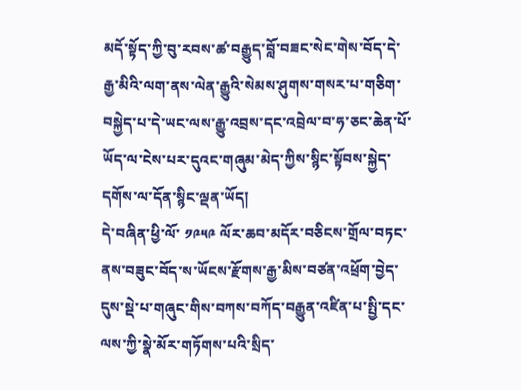མདོ་སྟོད་ཀྱི་བུ་རབས་ཚ་བརྒྱུད་བློ་བཟང་སེང་གེས་བོད་དེ་རྒྱ་མིའི་ལག་ནས་ལེན་རྒྱུའི་སེམས་ཤུགས་གསར་པ་གཅིག་བསྐྱེད་པ་དེ་ཡང་ལས་རྒྱུ་འབྲས་དང་འབྲེལ་བ་ཧ་ཅང་ཆེན་པོ་ཡོད་ལ་ངེས་པར་དུའང་གཞུམ་མེད་ཀྱིས་སྙིང་སྟོབས་སྐྱེད་དགོས་ལ་དོན་སྙིང་ལྡན་ཡོད།
དེ་བཞིན་ཕྱི་ལོ་ ༡༩༥༩ ལོར་ཆབ་མདོར་བཅིངས་གྲོལ་བཏང་ནས་བཟུང་བོད་ས་ཡོངས་རྫོགས་རྒྱ་མིས་བཙན་འཕྲོག་བྱེད་དུས་སྡེ་པ་གཞུང་གིས་བཀས་བཀོད་བརྒྱུན་འཛིན་པ་སྤྱི་དང་ལས་ཀྱི་སྣེ་མོར་གཏོགས་པའི་སྲིད་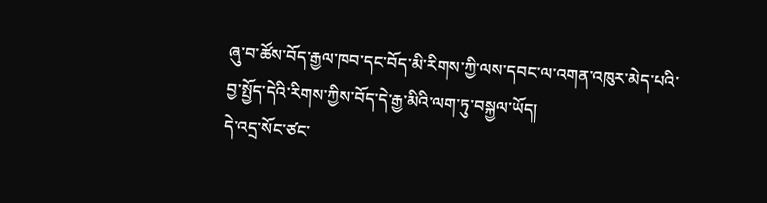ཞུ་བ་ཚོས་བོད་རྒྱལ་ཁབ་དང་བོད་མི་རིགས་ཀྱི་ལས་དབང་ལ་འགན་འཁུར་མེད་པའི་བྱ་སྤྱོད་དེའི་རིགས་ཀྱིས་བོད་དེ་རྒྱ་མིའི་ལག་ཏུ་བསྐྱལ་ཡོད།
དེ་འདྲ་སོང་ཙང་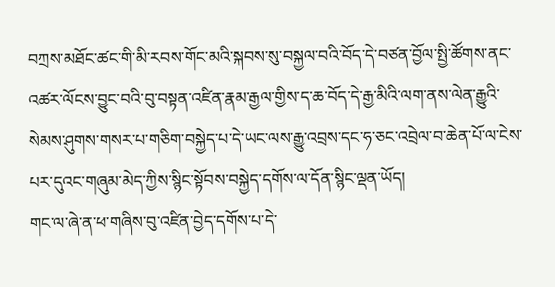བཀྲས་མཐོང་ཚང་གི་མི་རབས་གོང་མའི་སྐབས་སུ་བསྐྱལ་བའི་བོད་དེ་བཙན་བྱོལ་སྤྱི་ཚོགས་ནང་འཚར་ལོངས་བྱུང་བའི་བུ་བསྟན་འཛིན་རྣམ་རྒྱལ་གྱིས་ད་ཆ་བོད་དེ་རྒྱ་མིའི་ལག་ནས་ལེན་རྒྱུའི་སེམས་ཤུགས་གསར་པ་གཅིག་བསྐྱེད་པ་དེ་ཡང་ལས་རྒྱུ་འབྲས་དང་ཧ་ཅང་འབྲེལ་བ་ཆེན་པོ་ལ་ངེས་པར་དུའང་གཞུམ་མེད་ཀྱིས་སྙིང་སྟོབས་བསྐྱེད་དགོས་ལ་དོན་སྙིང་ལྡན་ཡོད།
གང་ལ་ཞེ་ན་ཕ་གཞིས་བུ་འཛིན་བྱེད་དགོས་པ་དེ་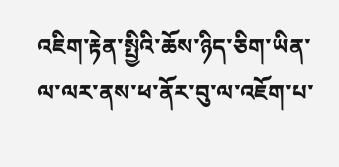འཇིག་རྟེན་སྤྱིའི་ཆོས་ཉིད་ཅིག་ཡིན་ལ་ལར་ནས་ཕ་ནོར་བུ་ལ་འཇོག་པ་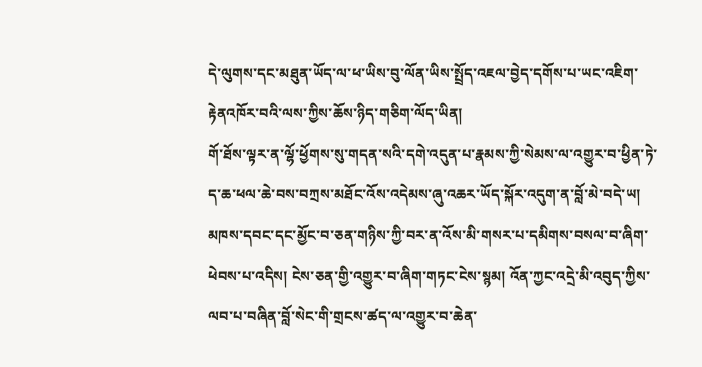དེ་ལུགས་དང་མཐུན་ཡོད་ལ་ཕ་ཡིས་བུ་ལོན་ཡིས་སྤྲོད་འཇལ་བྱེད་དགོས་པ་ཡང་འཇིག་རྟེནའཁོར་བའི་ལས་ཀྱིས་ཆོས་ཉིད་གཅིག་ལོད་ཡིན།
གོ་ཐོས་ལྟར་ན་ལྷོ་ཕྱོགས་སུ་གདན་སའི་དགེ་འདུན་པ་རྣམས་ཀྱི་སེམས་ལ་འགྱུར་བ་ཕྱིན་ཏེ་ད་ཆ་ཕལ་ཆེ་བས་བཀྲས་མཐོང་འོས་འདེམས་ཞུ་འཆར་ཡོད་སྐོར་འདུག་ན་བློ་མེ་བདེ་ཡ།
མཁས་དབང་དང་མྱོང་བ་ཅན་གཉིས་ཀྱི་བར་ན་འོས་མི་གསར་པ་དམིགས་བསལ་བ་ཞིག་ཕེབས་པ་འདིས། ངེས་ཅན་གྱི་འགྱུར་བ་ཞིག་གཏང་ངེས་སྙམ། འོན་ཀྱང་འདྲེ་མི་འབུད་ཀྱིས་ལབ་པ་བཞིན་བློ་སེང་གི་གྲངས་ཚད་ལ་འགྱུར་བ་ཆེན་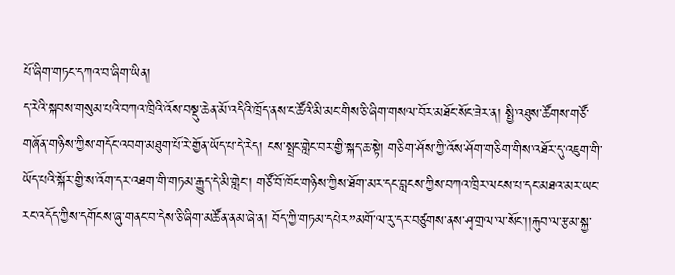པོ་ཞིག་གཏང་དཀའ་བ་ཞིག་ཡིན།
ད་རེའི་སྐབས་གསུམ་པའི་བཀའ་ཁྲིའི་འོས་བསྡུ་ཆེན་མོ་འདིའི་ཁྲོད་ནས་ང་ཚོའི་མི་མང་གིས་ཅི་ཞིག་གསལ་བོར་མཐོང་སོང་ཟེར་ན། སྤྱི་འཐུས་ཚོགས་གཙོ་གཞོན་གཉིས་ཀྱིས་གདོང་འབག་མཐུག་པོ་རེ་གྱོན་ཡོད་པ་དེ་རེད། ངས་སྤྲང་གླེང་བར་གྱི་སྐད་ཆ་སྟེ། གཅིག་ཤོས་ཀྱི་འོས་ཤོག་གཅིག་གིས་འཐོར་དུ་འཇུག་གི་ཡོད་པའི་སྐོར་གྱི་ས་འོག་དར་འཐག་གི་གཏམ་རྒྱུད་དེ་མི་གླེང་། གཙོ་བོ་ཁོང་གཉིས་ཀྱིས་ཐོག་མར་དང་བླངས་ཀྱིས་བཀའ་ཁྲིར་ལངས་པ་དང་མཐའ་མར་ཡང་རང་འདོད་ཀྱིས་དགོངས་ཞུ་གནང་བ་དེས་ཅི་ཞིག་མཚོན་ནམ་ཞེ་ན། བོད་ཀྱི་གཏམ་དཔེར”མགོ་ལ་རུ་དར་བཙུགས་ནས་ཤྭ་གྲལ་ལ་སོང་།།རྐུབ་ལ་རྩམ་སྐྱ་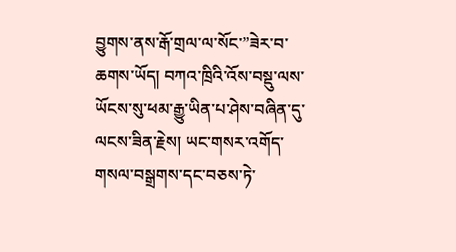བྱུགས་ནས་རྒོ་གྲལ་ལ་སོང་”ཟེར་བ་ཆགས་ཡོད། བཀའ་ཁྲིའི་འོས་བསྡུ་ལས་ཡོངས་སུ་ཕམ་རྒྱུ་ཡིན་པ་ཤེས་བཞིན་དུ་ལངས་ཟིན་རྗེས། ཡང་གསར་འགོད་གསལ་བསྒྲགས་དང་བཅས་ཏེ་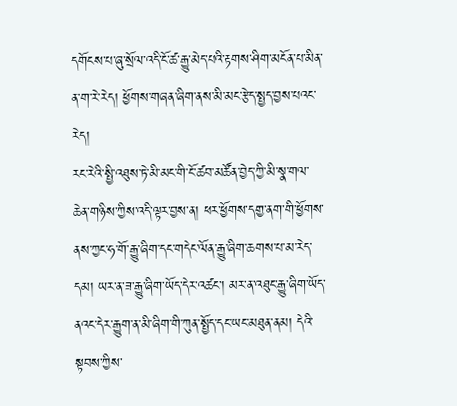དགོངས་པ་ཞུ་སྲོལ་འདི་ངོ་ཚ་རྒྱུ་མེད་པའི་རྟགས་ཤིག་མངོན་པ་མིན་ན་ག་རེ་རེད། ཕྱོགས་གཞན་ཞིག་ནས་མི་མང་རྩེད་སྤྱད་བྱས་པའང་རེད།
རང་རེའི་སྤྱི་འཐུས་ཏེ་མི་མང་གི་ངོ་ཚབ་མཚོན་བྱེད་ཀྱི་མི་སྣ་གལ་ཆེན་གཉིས་ཀྱིས་འདི་ལྟར་བྱས་ན། ཕར་ཕྱོགས་དགྱ་ནག་གི་ཕྱོགས་ནས་ཀྱང་ཧ་གོ་རྒྱུ་ཞིག་དང་གདེང་ལོན་རྒྱུ་ཞིག་ཆགས་པ་མ་རེད་དམ། ཡར་ན་ཟ་རྒྱུ་ཞིག་ཡོད་དེར་འཚང་། མར་ན་འཐུང་རྒྱུ་ཞིག་ཡོད་ནའང་དེར་རྒྱུག་ན་མི་ཞིག་གི་ཀུན་སྤྱོད་དང་ཡང་མཐུན་ནམ། དེའི་སྟབས་ཀྱིས་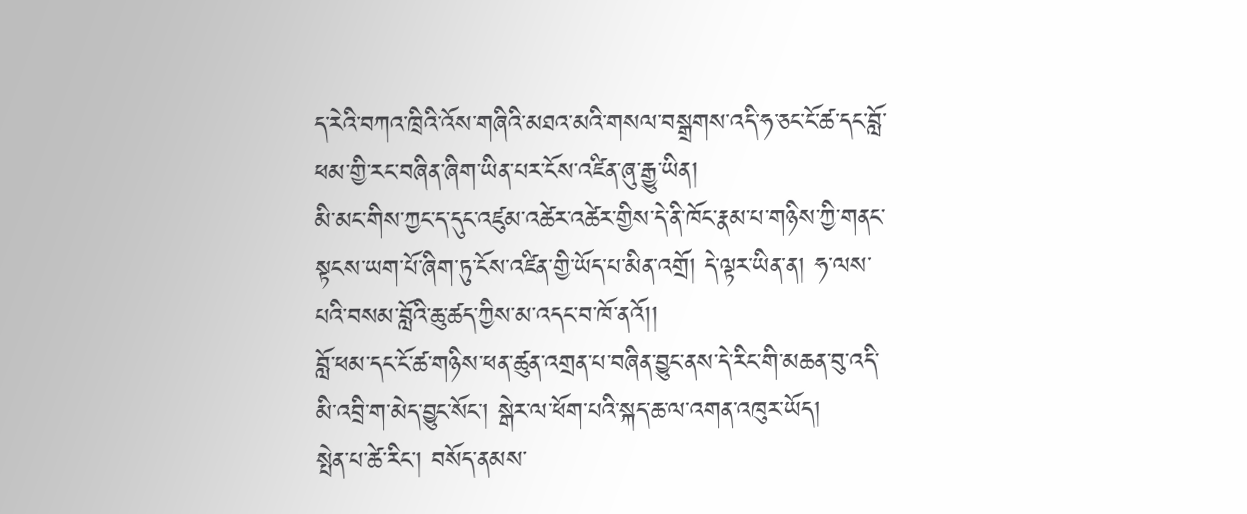ད་རེའི་བཀའ་ཁྲིའི་འོས་གཞིའི་མཐའ་མའི་གསལ་བསྒྲགས་འདི་ཧ་ཅང་ངོ་ཚ་དང་བློ་ཕམ་གྱི་རང་བཞིན་ཞིག་ཡིན་པར་ངོས་འཛིན་ཞུ་རྒྱུ་ཡིན།
མི་མང་གིས་ཀྱང་ད་དུང་འཛུམ་འཚེར་འཚེར་གྱིས་དེ་ནི་ཁོང་རྣམ་པ་གཉིས་ཀྱི་གནང་སྟངས་ཡག་པོ་ཞིག་ཏུ་ངོས་འཛིན་གྱི་ཡོད་པ་མིན་འགྲོ། དེ་ལྟར་ཡིན་ན། ཧ་ལས་པའི་བསམ་བློའི་ཆུ་ཚད་ཀྱིས་མ་འདང་བ་ཁོ་ནའོ།།
བློ་ཕམ་དང་ངོ་ཚ་གཉིས་ཕན་ཚུན་འགྲན་པ་བཞིན་བྱུང་ནས་དེ་རིང་གི་མཆན་བུ་འདི་མི་འབྲི་ག་མེད་བྱུང་སོང་། སྒེར་ལ་ཕོག་པའི་སྐད་ཆ་ལ་འགན་འཁུར་ཡོད།
སྤེན་པ་ཚེ་རིང་། བསོད་ནམས་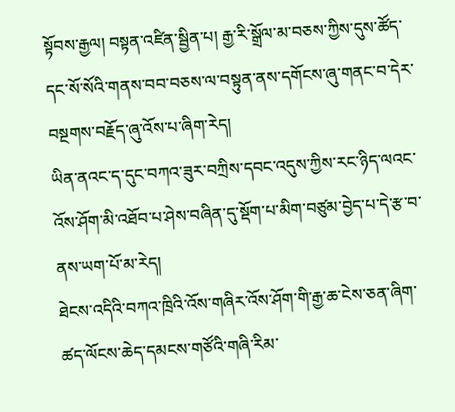སྟོབས་རྒྱལ། བསྟན་འཛིན་སྦྱིན་པ། རྒྱ་རི་སྒྲོལ་མ་བཅས་ཀྱིས་དུས་ཚོད་དང་སོ་སོའི་གནས་བབ་བཅས་ལ་བསྟུན་ནས་དགོངས་ཞུ་གནང་བ་དེར་བསྔགས་བརྗོད་ཞུ་འོས་པ་ཞིག་རེད།
ཡིན་ནའང་ད་དུང་བཀའ་ཟུར་བཀྲིས་དབང་འདུས་ཀྱིས་རང་ཉིད་ལའང་འོས་ཤོག་མི་འཐོབ་པ་ཤེས་བཞིན་དུ་སྡོག་པ་མིག་བཙུམ་བྱེད་པ་དེ་རྩ་བ་ནས་ཡག་པོ་མ་རེད།
ཐེངས་འདིའི་བཀའ་ཁྲིའི་འོས་གཞིར་འོས་ཤོག་གི་རྒྱ་ཆ་ངེས་ཅན་ཞིག་ཚད་ལོངས་ཆེད་དམངས་གཙོའི་གཞི་རིམ་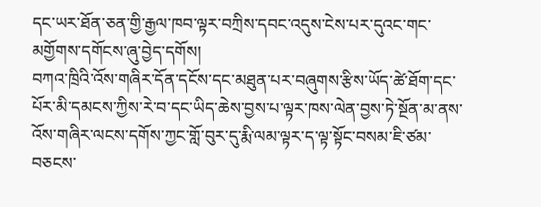དང་ཡར་ཐོན་ཅན་གྱི་རྒྱལ་ཁབ་ལྟར་བཀྲིས་དབང་འདུས་ངེས་པར་དུའང་གང་མགྱོགས་དགོངས་ཞུ་བྱེད་དགོས།
བཀའ་ཁྲིའི་འོས་གཞིར་དོན་དངོས་དང་མཐུན་པར་བཞུགས་རྩིས་ཡོད་ཚེ་ཐོག་དང་པོར་མི་དམངས་ཀྱིས་རེ་བ་དང་ཡིད་ཆེས་བྱས་པ་ལྟར་ཁས་ལེན་བྱས་ཏེ་སྔོན་མ་ནས་འོས་གཞིར་ལངས་དགོས་ཀྱང་གློ་བུར་དུ་རྨི་ལམ་ལྟར་ད་ལྟ་སྟོང་བསམ་ཇི་ཙམ་བཅངས་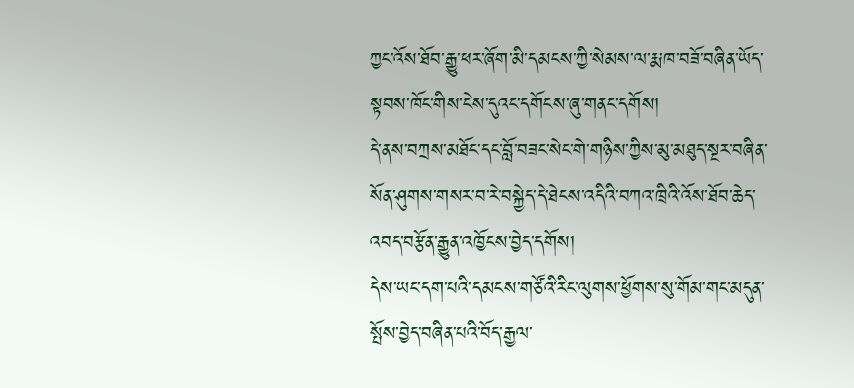ཀྱང་འོས་ཐོབ་རྒྱུ་ཕར་ཞོག་མི་དམངས་ཀྱི་སེམས་ལ་རྨ་ཁ་བཟོ་བཞིན་ཡོད་སྟབས་ཁོང་གིས་ངེས་དུའང་དགོངས་ཞུ་གནང་དགོས།
དེ་ནས་བཀྲས་མཐོང་དང་བློ་བཟང་སེང་གེ་གཉིས་ཀྱིས་མུ་མཐུད་སྔར་བཞིན་སོན་ཤུགས་གསར་བ་རེ་བསྐྱེད་དེ་ཐེངས་འདིའི་བཀའ་ཁྲིའི་འོས་ཐོབ་ཆེད་འབད་བརྩོན་རྒྱུན་འཁྱོངས་བྱེད་དགོས།
དེས་ཡང་དག་པའི་དམངས་གཙོའི་རིང་ལུགས་ཕྱོགས་སུ་གོམ་གང་མདུན་སྤོས་བྱེད་བཞིན་པའི་བོད་རྒྱལ་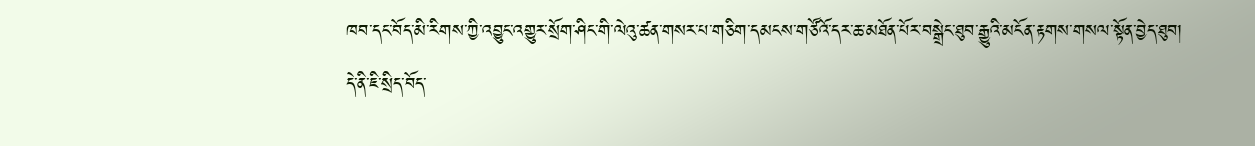ཁབ་དང་བོད་མི་རིགས་ཀྱི་འབྱུང་འགྱུར་སྲོག་ཤིང་གི་ལེའུ་ཚན་གསར་པ་གཅིག་དམངས་གཙོའོ་དར་ཆ་མཐོན་པོར་བསྒྲེང་ཐུབ་རྒྱུའི་མངོན་རྟགས་གསལ་སྟོན་བྱེད་ཐུབ།
དེ་ནི་ཇི་སྲིད་བོད་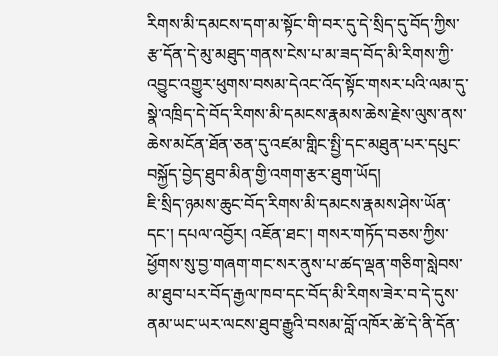རིགས་མི་དམངས་དག་མ་སྟོང་གི་བར་དུ་དེ་སྲིད་དུ་བོད་ཀྱིས་རྩ་དོན་དེ་མུ་མཐུད་གནས་ངེས་པ་མ་ཟད་བོད་མི་རིགས་ཀྱི་འབྱུང་འགྱུར་ཕུགས་བསམ་དེའང་འོད་སྟོང་གསར་པའི་ལམ་དུ་སྣེ་འཁྲིད་དེ་བོད་རིགས་མི་དམངས་རྣམས་ཆེས་རྗེས་ལུས་ནས་ཆེས་མངོན་ཐོན་ཅན་དུ་འཛམ་གླིང་སྤྱི་དང་མཐུན་པར་དཔུང་བསྐྱོད་བྱེད་ཐུབ་མིན་གྱི་འགག་རྩར་ཐུག་ཡོད།
ཇི་སྲིད་ཉམས་ཆུང་བོད་རིགས་མི་དམངས་རྣམས་ཤེས་ཡོན་དང་། དཔལ་འབྱོར། འཇོན་ཐང་། གསར་གཏོད་བཅས་ཀྱིས་ཕྱོགས་སུ་བྱ་གཞག་གང་སར་ནུས་པ་ཚད་ལྡན་གཅིག་སླེབས་མ་ཐུབ་པར་བོད་རྒྱལ་ཁབ་དང་བོད་མི་རིགས་ཟེར་བ་དེ་དུས་ནམ་ཡང་ཡར་ལངས་ཐུབ་རྒྱུའི་བསམ་བློ་འཁོར་ཚེ་དེ་ནི་དོན་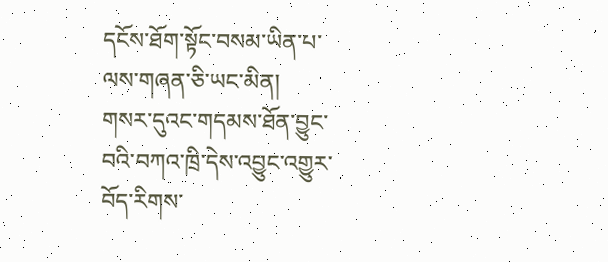དངོས་ཐོག་སྟོང་བསམ་ཡིན་པ་ལས་གཞན་ཅི་ཡང་མིན།
གསར་དུའང་གདམས་ཐོན་བྱུང་བའི་བཀའ་ཁྲི་དེས་འབྱུང་འགྱུར་བོད་རིགས་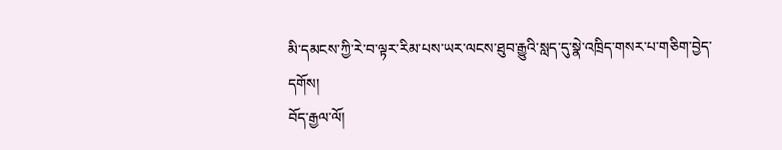མི་དམངས་ཀྱི་རེ་བ་ལྟར་རིམ་པས་ཡར་ལངས་ཐུབ་རྒྱུའི་སླད་དུ་སྣེ་འཁྲིད་གསར་པ་གཅིག་བྱེད་དགོས།
བོད་རྒྱལ་ལོ།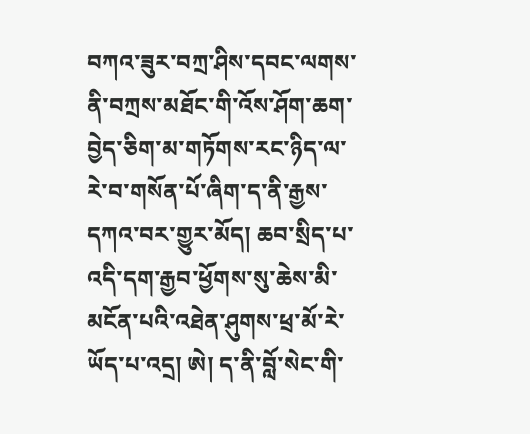བཀའ་ཟུར་བཀྲ་ཤིས་དབང་ལགས་ནི་བཀྲས་མཐོང་གི་འོས་ཤོག་ཆག་བྱེད་ཅིག་མ་གཏོགས་རང་ཉིད་ལ་རེ་བ་གསོན་པོ་ཞིག་ད་ནི་རྒྱས་དཀའ་བར་གྱུར་མོད། ཆབ་སྲིད་པ་འདི་དག་རྒྱབ་ཕྱོགས་སུ་ཆེས་མི་མངོན་པའི་འཐེན་ཤུགས་ཕྲ་མོ་རེ་ཡོད་པ་འདྲ། ཨེ། ད་ནི་བློ་སེང་གི་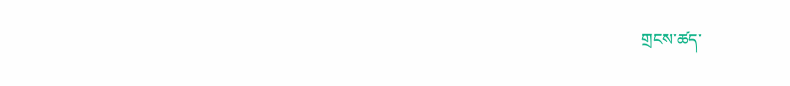གྲངས་ཚད་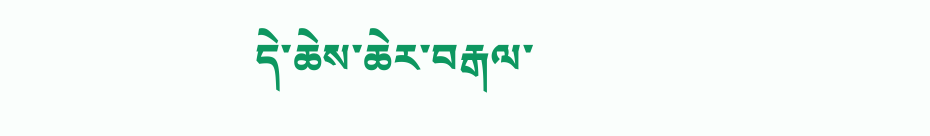དེ་ཆེས་ཆེར་བརྒལ་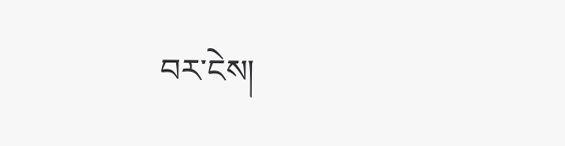བར་ངེས།